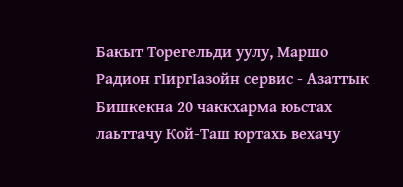Бакыт Торегельди уулу, Маршо Радион гIиргIазойн сервис - Азаттык
Бишкекна 20 чаккхарма юьстах лаьттачу Кой-Таш юртахь вехачу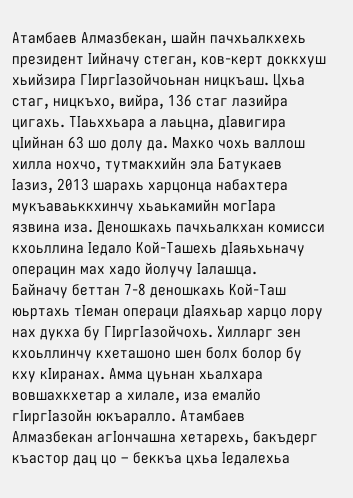Атамбаев Алмазбекан, шайн пачхьалкхехь президент Iийначу стеган, ков-керт доккхуш хьийзира ГIиргIазойчоьнан ницкъаш. Цхьа стаг, ницкъхо, вийра, 136 стаг лазийра цигахь. ТIаьххьара а лаьцна, дIавигира цIийнан 63 шо долу да. Махко чохь валлош хилла нохчо, тутмакхийн эла Батукаев Iазиз, 2013 шарахь харцонца набахтера мукъаваьккхинчу хьаькамийн могIара язвина иза. Деношкахь пачхьалкхан комисси кхоьллина Iедало Кой-Ташехь дIаяьхьначу операцин мах хадо йолучу Iалашца.
Байначу беттан 7-8 деношкахь Кой-Таш юьртахь тIеман операци дIаяхьар харцо лору нах дукха бу ГIиргIазойчохь. Хилларг зен кхоьллинчу кхеташоно шен болх болор бу кху кIиранах. Амма цуьнан хьалхара вовшахкхетар а хилале, иза емалйо гIиргIазойн юкъаралло. Атамбаев Алмазбекан агIончашна хетарехь, бакъдерг къастор дац цо – беккъа цхьа Iедалехьа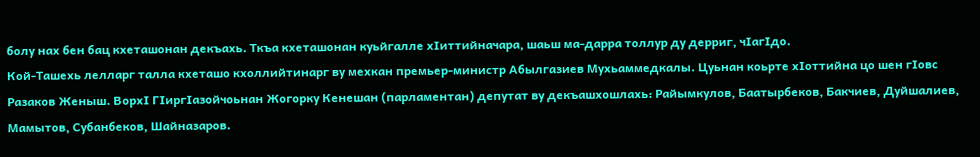болу нах бен бац кхеташонан декъахь. Ткъа кхеташонан куьйгалле хIиттийначара, шаьш ма-дарра толлур ду дерриг, чIагIдо.
Кой-Ташехь лелларг талла кхеташо кхоллийтинарг ву мехкан премьер-министр Абылгазиев Мухьаммедкалы. Цуьнан коьрте хIоттийна цо шен гIовс Разаков Женыш. ВорхI ГIиргIазойчоьнан Жогорку Кенешан (парламентан) депутат ву декъашхошлахь: Райымкулов, Баатырбеков, Бакчиев, Дуйшалиев, Мамытов, Субанбеков, Шайназаров.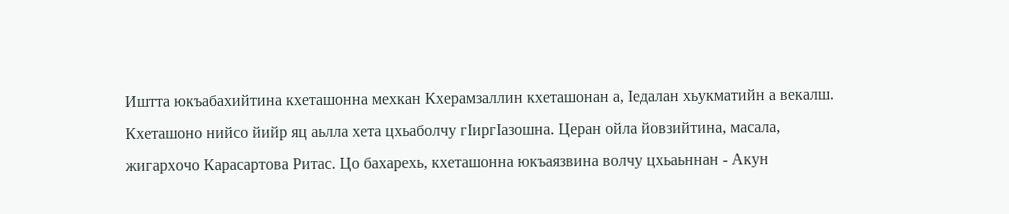Иштта юкъабахийтина кхеташонна мехкан Кхерамзаллин кхеташонан а, Iедалан хьукматийн а векалш.
Кхеташоно нийсо йийр яц аьлла хета цхьаболчу гIиргIазошна. Церан ойла йовзийтина, масала, жигархочо Карасартова Ритас. Цо бахарехь, кхеташонна юкъаязвина волчу цхьаьннан - Акун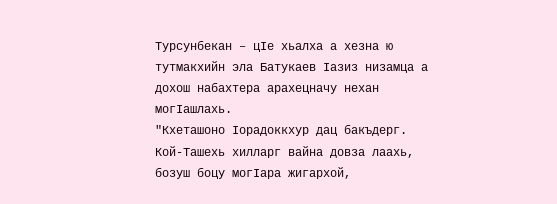Турсунбекан – цIе хьалха а хезна ю тутмакхийн эла Батукаев Iазиз низамца а дохош набахтера арахецначу нехан могIашлахь.
"Кхеташоно Iорадоккхур дац бакъдерг. Кой-Ташехь хилларг вайна довза лаахь, бозуш боцу могIара жигархой,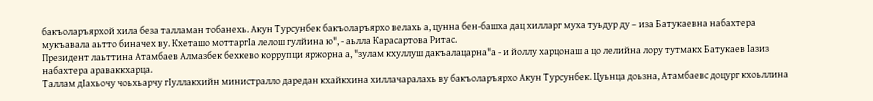бакъоларъярхой хила беза талламан тобанехь. Акун Турсунбек бакъоларъярхо велахь а, цунна бен-башха дац хилларг муха туьдур ду – иза Батукаевна набахтера мукъавала аьтто биначех ву. Кхеташо моттаргIа лелош гулйина ю", - аьлла Карасартова Ритас.
Президент лаьттина Атамбаев Алмазбек бехкево коррупци яржорна а, "зулам кхуллуш дакъалацарна"а - и йоллу харцонаш а цо лелийна лору тутмакх Батукаев Iазиз набахтера араваккхарца.
Таллам дIахьочу чоьхьарчу гIуллакхийн министралло даредан кхайкхина хиллачаралахь ву бакъоларъярхо Акун Турсунбек. Цуьнца доьзна, Атамбаевс доцург кхоьллина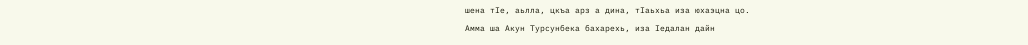шена тIе, аьлла, цкъа арз а дина, тIаьхьа иза юхаэцна цо.
Амма ша Акун Турсунбека бахарехь, иза Iедалан дайн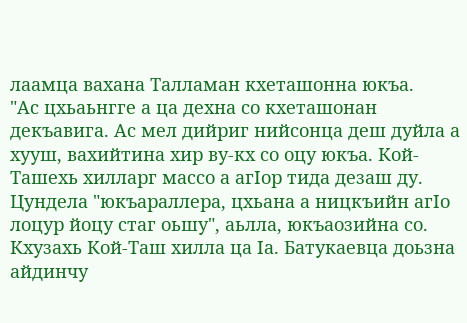лаамца вахана Талламан кхеташонна юкъа.
"Ас цхьаьнгге а ца дехна со кхеташонан декъавига. Ас мел дийриг нийсонца деш дуйла а хууш, вахийтина хир ву-кх со оцу юкъа. Кой-Ташехь хилларг массо а агIор тида дезаш ду. Цундела "юкъараллера, цхьана а ницкъийн агIо лоцур йоцу стаг оьшу", аьлла, юкъаозийна со. Кхузахь Кой-Таш хилла ца Iа. Батукаевца доьзна айдинчу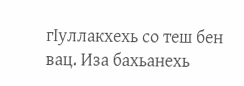гIуллакхехь со теш бен вац. Иза бахьанехь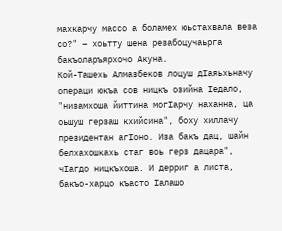махкарчу массо а боламех юьстахвала веза со?" – хоьтту шена резабоцучаьрга бакъоларъярхочо Акуна.
Кой-Ташехь Алмазбеков лоцуш дIаяьхьначу операци юкъа сов ницкъ озийна Iедало, "низамхоша йиттина могIарчу наханна, ца оьшуш герзаш кхийсина", боху хиллачу президентан агIоно. Иза бакъ дац, шайн белхахошкахь стаг воь герз дацара", чIагдо ницкъхоша. И дерриг а листа, бакъо-харцо къасто Iалашо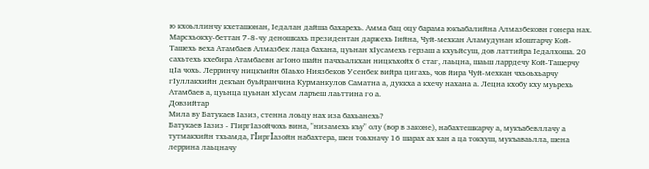ю кхоьллинчу кхеташонан, Iедалан дайша бахарехь. Амма бац оцу барама юкъабалийна Алмазбековн гонера нах.
Марсхьокху-беттан 7-8-чу деношкахь президентан даржехь Iийна, Чуй-мехкан Аламудунан кIоштарчу Кой-Ташехь веха Атамбаев Алмазбек лаца бахана, цуьнан хIусамехь герзаш а кхуьйсуш, дов латтийра Iедалхоша. 20 сахьтехь кхебира Атамбаевн агIоно шайн пачхьалкхан ницкъхойх 6 стаг, лаьцна, шаьш ларрдечу Кой-Ташерчу цIа чохь. Лерринчу ницкъийн бIаьхо Ниязбеков Усенбек вийра цигахь, чов йира Чуй-мехкан чхьоьхьарчу гIуллакхийн декъан буьйранчина Курманкулов Саматна а, дуккха а кхечу нахана а. Лецна кхобу кху муьрехь Атамбаев а, цуьнца цуьнан хIусам ларъеш лаьттина го а.
Довзийтар
Мила ву Батукаев Iазиз, стенна лоьцу нах иза бахьанехь?
Батукаев Iазиз - ГIиргIазойчохь вина, "низамехь къу" олу (вор в законе), набахтешкарчу а, мукъабевллачу а тутмакхийн тхьамда, ГΙиргΙазойн набахтера, шен тоьхначу 16 шарах ах хан а ца токхуш, мукъаваьлла, шена леррина лаьцначу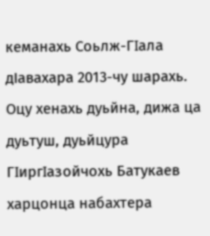кеманахь Соьлж-ГΙала дIавахара 2013-чу шарахь.
Оцу хенахь дуьйна, дижа ца дуьтуш, дуьйцура ГΙиргΙазойчохь Батукаев харцонца набахтера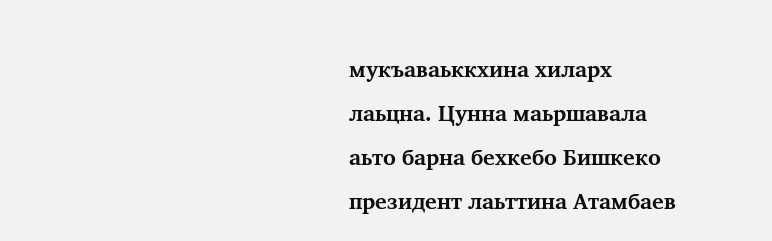мукъаваьккхина хиларх лаьцна. Цунна маьршавала аьто барна бехкебо Бишкеко президент лаьттина Атамбаев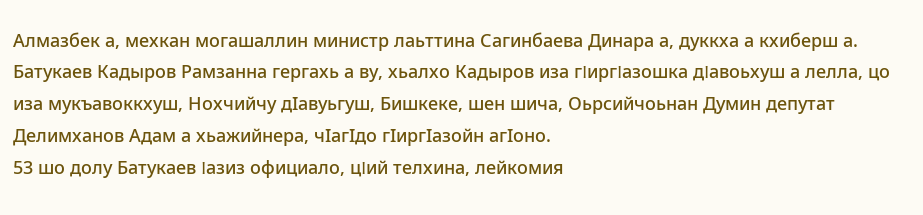Алмазбек а, мехкан могашаллин министр лаьттина Сагинбаева Динара а, дуккха а кхиберш а.
Батукаев Кадыров Рамзанна гергахь а ву, хьалхо Кадыров иза гΙиргΙазошка дΙавоьхуш а лелла, цо иза мукъавоккхуш, Нохчийчу дIавуьгуш, Бишкеке, шен шича, Оьрсийчоьнан Думин депутат Делимханов Адам а хьажийнера, чIагIдо гIиргIазойн агIоно.
53 шо долу Батукаев Ιазиз официало, цΙий телхина, лейкомия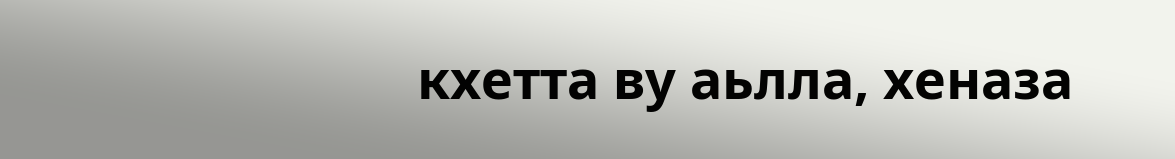кхетта ву аьлла, хеназа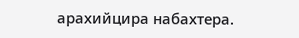арахийцира набахтера.